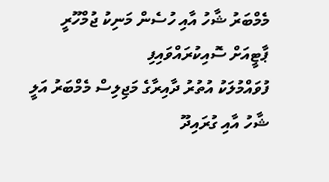މެމްބަރު ޝާހު އާއި ހުސެން މަނިކު ޖުމްހޫރީ ޕާޓީއަށް ސޮއިކުރައްވައިފި
ފުވައްމުލަކު އުތުރު ދާއިރާގެ މަޖިލިސް މެމްބަރު އަލީ ޝާހު އާއި ގުރައިދޫ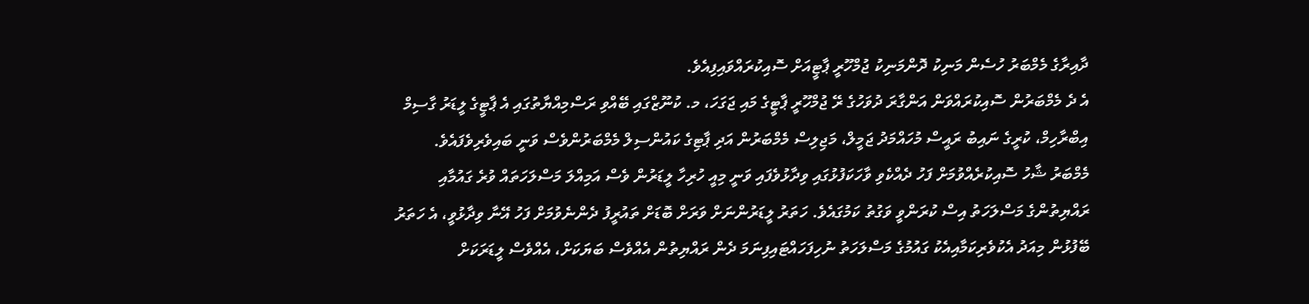ދާއިރާގެ މެމްބަރު ހުސެން މަނިކު ދޮންމަނިކު ޖުމްހޫރީ ޕާޓީއަށް ސޮއިކުރައްވައިފިއެވެ.
އެ ދެ މެމްބަރުން ސޮއިކުރައްވަން އަންގާރަ ދުވަހުގެ ރޭ ޖުމްހޫރީ ޕާޓީގެ މައި ޖަގަހަ، މ. ކުނޫޒްގައި ބޭއްވި ރަސްމިއްޔާތުގައި އެ ޕާޓީގެ ލީޑަރު ގާސިމް އިބްރާހިމް، ކުރީގެ ނައިބު ރައީސް މުހައްމަދު ޖަމީލް، މަޖިލިސް މެމްބަރުން އަދި ޕާޓިގެ ކައުންސިލް މެމްބަރުންވެސް ވަނީ ބައިވެރިވެފައެވެ.
މެމްބަރު ޝާހު ސޮއިކުރެއްވުމަށް ފަހު ދެއްކެވި ވާހަކަފުޅުގައި ވިދާޅުވެފައި ވަނީ މިއީ ހުރިހާ ލީޑަރުން ވެސް އަމިއްލަ މަސްލަހަތައް ވުރެ ގައުމާއި ރައްޔިތުންގެ މަސްލަހަތު އިސް ކުރަންވީ ވަގުތު ކަމުގައެވެ. ހަތަރު ލީޑަރުންނަށް ވަރަށް ބޮޑަށް ތައުރީފު ދެންނެވުމަށް ފަހު އޭނާ ވިދާޅުވީ، އެ ހަތަރު ބޭފުޅުން މިއަދު އެކުވެރިކަމާއިއެކު ގައުމުގެ މަސްލަހަތު ނުހިފަހައްޓައިފިނަމަ ދެން ރައްޔިތުން އެއްވެސް ބަޔަކަށް، އެއްވެސް ލީޑަރަކަށް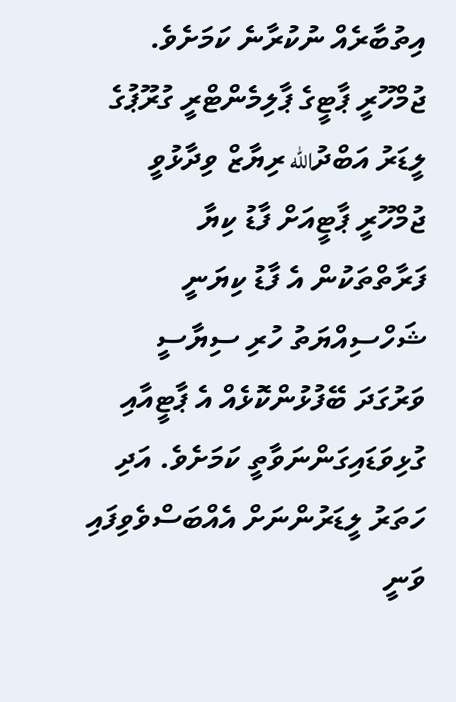އިތުބާރެއް ނުކުރާނެ ކަމަށެވެ.
ޖުމްހޫރީ ޕާޓީގެ ޕާލިމެންޓްރީ ގުރޫޕުގެ ލީޑަރު އަބްދުالله ރިޔާޒް ވިދާޅުވީ ޖުމްހޫރީ ޕާޓީއަށް ފާޑު ކިޔާ ފަރާތްތަކުން އެ ފާޑު ކިޔަނީ ޝަހްސިއްޔަތު ހުރި ސިޔާސީ ވަރުގަދަ ބޭފުޅުންކޮޅެއް އެ ޕާޓީއާއި ގުޅިވަޑައިގަންނަވާތީ ކަމަށެވެ. އަދި ހަތަރު ލީޑަރުންނަށް އެއްބަސްވެވިފައި ވަނީ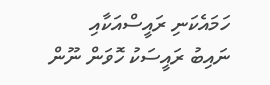ހަމައެކަނި ރައީސްއަކާއި ނައިބު ރައީސަކު ހޮވަން ނޫން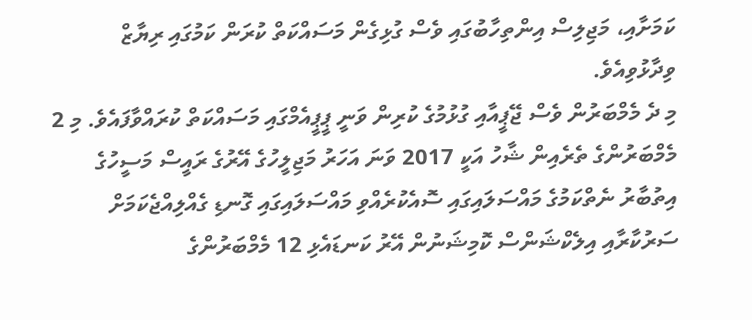ކަމަށާއި، މަޖިލިސް އިންތިހާބުގައި ވެސް ގުޅިގެން މަސައްކަތް ކުރަން ކަމުގައި ރިޔާޒް ވިދާޅުވިއެވެ.
މި ދެ މެމްބަރުން ވެސް ޖޭޕީއާއި ގުޅުމުގެ ކުރިން ވަނީ ޕީޕީއެމްގައި މަސައްކަތް ކުރައްވާފައެވެ. މި 2 މެމްބަރުންގެ ތެރެއިން ޝާހު އަކީ 2017 ވަނަ އަހަރު މަޖިލީހުގެ އޭރުގެ ރައީސް މަސީހުގެ އިތުބާރު ނެތްކަމުގެ މައްސަލައިގައި ސޮއެކުރެއްވި މައްސަލައިގައި ގޮނޑި ގެއްލިއްޖެކަމަށް ސަރުކާރާއި އިލެކްޝަންސް ކޮމިޝަނުން އޭރު ކަނޑައެޅި 12 މެމްބަރުންގެ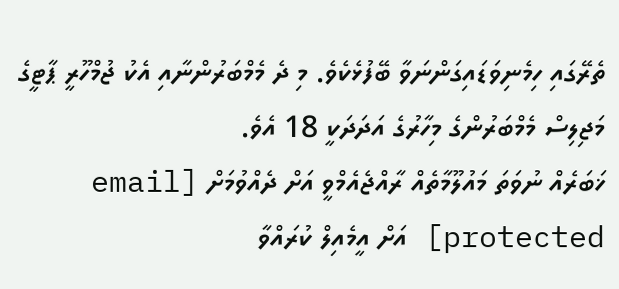ތެރޭގައި ހިމެނިވަޑައިގަންނަވާ ބޭފުޅެކެވެ. މި ދެ މެމްބަރުންނާއި އެކު ޖުމްހޫރީ ޕާޓީގެ މަޖިލިސް މެމްބަރުންގެ މިހާރުގެ އަދަދަކީ 18 އެވެ.
ޚަބަރެއް ނުވަތަ މައުލޫމާތެއް ރާއްޖެއެމްވީ އަށް ދެއްވުމަށް [email protected] އަށް އީމެއިލް ކުރައްވާ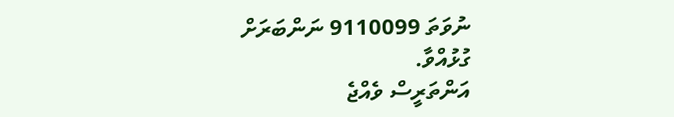ނުވަތަ 9110099 ނަންބަރަށް ގުޅުއްވާ.
އަންތަރީސް ވެއްޖެ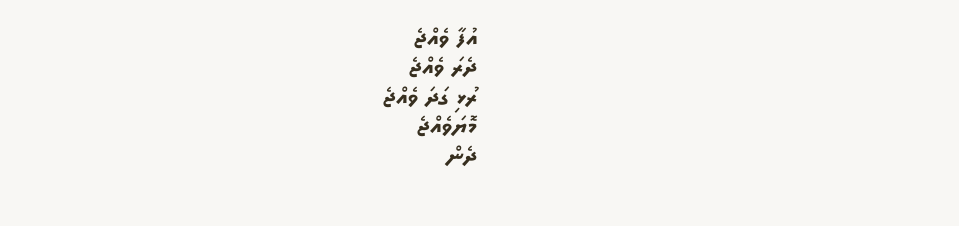އުފާ ވެއްޖެ
ދެރަ ވެއްޖެ
ރުޅި ގަދަ ވެއްޖެ
މޮޔަވެއްޖެ
ދެން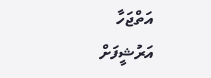އަތްޖަހާ
އަރުޝީފަށް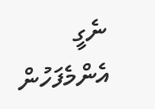ނެގީ
އެންމެފަހުން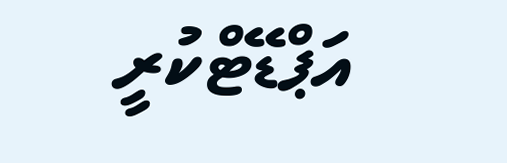އަޕްޑޭޓްކުރީ